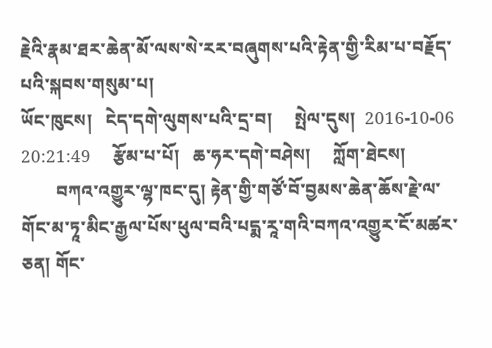རྗེའི་རྣམ་ཐར་ཆེན་མོ་ལས་སེ་རར་བཞུགས་པའི་རྟེན་གྱི་རིམ་པ་བརྗོད་པའི་སྐབས་གསུམ་པ།
ཡོང་ཁུངས།   ངེད་དགེ་ལུགས་པའི་དྲ་བ།     སྤེལ་དུས།  2016-10-06 20:21:49     རྩོམ་པ་པོ།   ཆ་ཧར་དགེ་བཤེས།     ཀློག་ཐེངས།
        བཀའ་འགྱུར་ལྷ་ཁང་དུ། རྟེན་གྱི་གཙོ་བོ་བྱམས་ཆེན་ཆོས་རྗེ་ལ་གོང་མ་ཏཱ་མིང་རྒྱལ་པོས་ཕུལ་བའི་པདྨ་རཱ་གའི་བཀའ་འགྱུར་ངོ་མཚར་ཅན། གོང་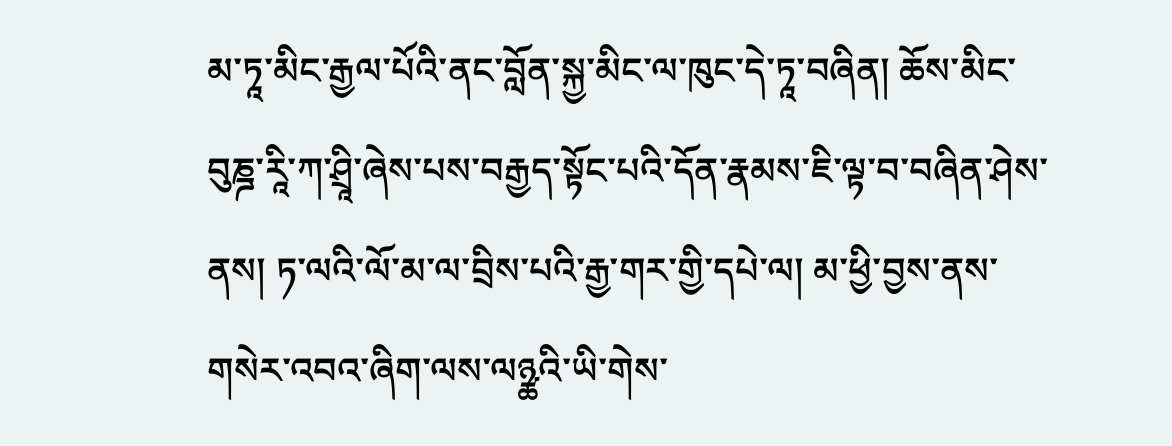མ་ཏཱ་མིང་རྒྱལ་པོའི་ནང་བློན་སྐྱ་མིང་ལ་ཁུང་དེ་ཏཱ་བཞིན། ཆོས་མིང་བུཎྜ་རཱི་ཀ་ཤྲཱི་ཞེས་པས་བརྒྱད་སྟོང་པའི་དོན་རྣམས་ཇི་ལྟ་བ་བཞིན་ཤེས་ནས། ཏ་ལའི་ལོ་མ་ལ་བྲིས་པའི་རྒྱ་གར་གྱི་དཔེ་ལ། མ་ཕྱི་བྱས་ནས་གསེར་འབའ་ཞིག་ལས་ལཉྪའི་ཡི་གེས་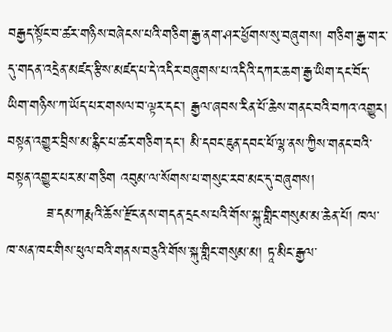བརྒྱད་སྟོང་བ་ཚར་གཉིས་བཞེངས་པའི་གཅིག་རྒྱ་ནག་ཤར་ཕྱོགས་སུ་བཞུགས། གཅིག་རྒྱ་གར་དུ་གདན་འདྲེན་མཛད་རྩིས་མཛད་པ་དེ་འདིར་བཞུགས་པ་འདིའི་དཀར་ཆག་རྒྱ་ཡིག་དང་བོད་ཡིག་གཉིས་ཀ་ཡོད་པར་གསལ་བ་ལྟར་དང་། རྒྱལ་ཞབས་རིན་པོ་ཆེས་གནང་བའི་བཀའ་འགྱུར། བསྟན་འགྱུར་བྲིས་མ་རྙིང་པ་ཚར་གཅིག་དང་། མི་དབང་ཇུན་དབང་ཕོ་ལྷ་ནས་ཀྱིས་གནང་བའི་བསྟན་འགྱུར་པར་མ་གཅིག འབུམ་ལ་སོགས་པ་གསུང་རབ་མང་དུ་བཞུགས།
        ཟ་དམ་ཀརྨའི་ཆོས་རྫོང་ནས་གདན་དྲངས་པའི་གོས་སྐུ་གླིང་གསུམ་མ་ཆེན་པོ། ཁལ་ཁ་སན་ཁང་གིས་ཕུལ་བའི་གནས་བཅུའི་གོས་སྐུ་གླིང་གསུམ་མ། ཏཱ་མིང་རྒྱལ་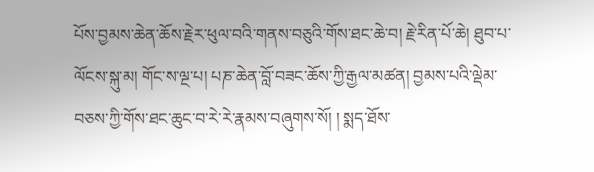པོས་བྱམས་ཆེན་ཆོས་རྗེར་ཕུལ་བའི་གནས་བཅུའི་གོས་ཐང་ཆེ་བ། རྗེ་རིན་པོ་ཆེ། ཐུབ་པ་ལོངས་སྐུ་མ། གོང་ས་ལྔ་པ། པཎ་ཆེན་བློ་བཟང་ཆོས་ཀྱི་རྒྱལ་མཚན། བྱམས་པའི་ལྡེམ་བཅས་ཀྱི་གོས་ཐང་ཆུང་བ་རེ་རེ་རྣམས་བཞུགས་སོ། ། སྨད་ཐོས་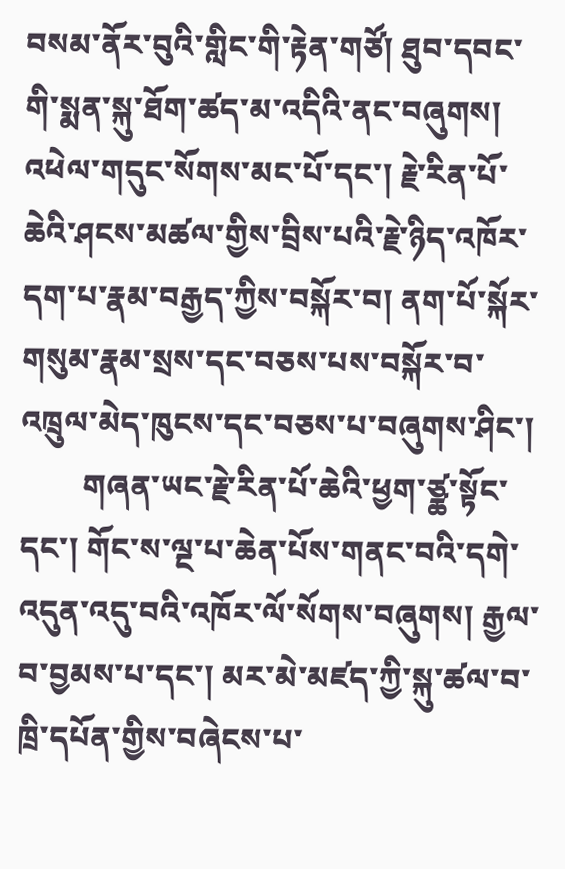བསམ་ནོར་བུའི་གླིང་གི་རྟེན་གཙོ། ཐུབ་དབང་གི་སྨན་སྐུ་ཐོག་ཚད་མ་འདིའི་ནང་བཞུགས། འཕེལ་གདུང་སོགས་མང་པོ་དང་། རྗེ་རིན་པོ་ཆེའི་ཤངས་མཚལ་གྱིས་བྲིས་པའི་རྗེ་ཉིད་འཁོར་དག་པ་རྣམ་བརྒྱད་ཀྱིས་བསྐོར་བ། ནག་པོ་སྐོར་གསུམ་རྣམ་སྲས་དང་བཅས་པས་བསྐོར་བ་འཁྲུལ་མེད་ཁུངས་དང་བཅས་པ་བཞུགས་ཤིང་།
        གཞན་ཡང་རྗེ་རིན་པོ་ཆེའི་ཕྱག་ཙྪ་སྟོང་དང་། གོང་ས་ལྔ་པ་ཆེན་པོས་གནང་བའི་དགེ་འདུན་འདུ་བའི་འཁོར་ལོ་སོགས་བཞུགས། རྒྱལ་བ་བྱམས་པ་དང་། མར་མེ་མཛད་ཀྱི་སྐུ་ཚལ་བ་ཁྲི་དཔོན་གྱིས་བཞེངས་པ་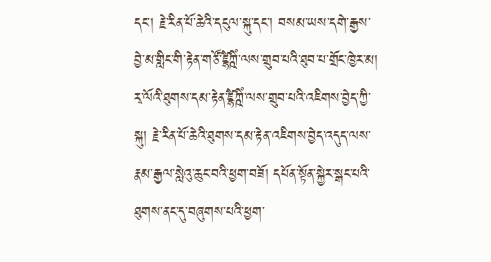དང་། རྗེ་རིན་པོ་ཆེའི་དངུལ་སྐུ་དང་། བསམ་ཡས་དགེ་རྒྱས་བྱེ་མ་གླིང་གི་རྟེན་གཙོ་ཛྷཻཀྵིཾ་ལས་གྲུབ་པའི་ཐུབ་པ་གྲོང་ཁྱེར་མ། རྭ་ལོའི་ཐུགས་དམ་རྟེན་ཛྷཻཀྵིཾ་ལས་གྲུབ་པའི་འཇིགས་བྱེད་ཀྱི་སྐུ། རྗེ་རིན་པོ་ཆེའི་ཐུགས་དམ་རྟེན་འཇིགས་བྱེད་འདུད་ལས་རྣམ་རྒྱལ་སླེའུ་ཆུང་བའི་ཕྱག་བཟོ། དཔོན་སྟོན་སྐྱེར་སྒང་པའི་ཐུགས་ནང་དུ་བཞུགས་པའི་ཕྱག་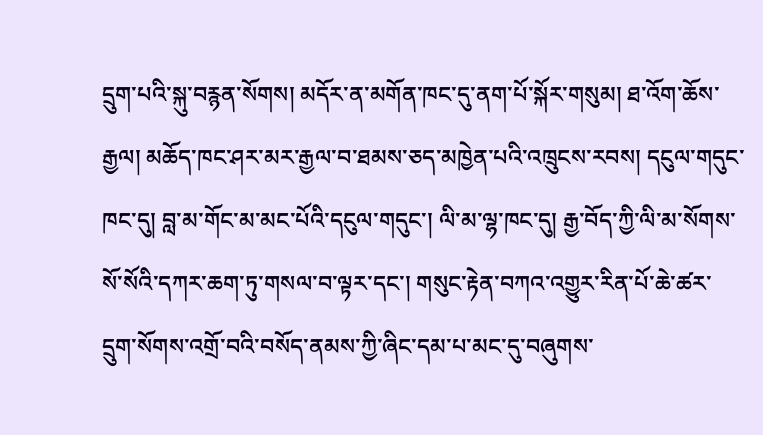དྲུག་པའི་སྐུ་བརྙན་སོགས། མདོར་ན་མགོན་ཁང་དུ་ནག་པོ་སྐོར་གསུམ། ཐ་འོག་ཆོས་རྒྱལ། མཆོད་ཁང་ཤར་མར་རྒྱལ་བ་ཐམས་ཅད་མཁྱེན་པའི་འཁྲུངས་རབས། དངུལ་གདུང་ཁང་དུ། བླ་མ་གོང་མ་མང་པོའི་དངུལ་གདུང་། ལི་མ་ལྷ་ཁང་དུ། རྒྱ་བོད་ཀྱི་ལི་མ་སོགས་སོ་སོའི་དཀར་ཆག་ཏུ་གསལ་བ་ལྟར་དང་། གསུང་རྟེན་བཀའ་འགྱུར་རིན་པོ་ཆེ་ཚར་དྲུག་སོགས་འགྲོ་བའི་བསོད་ནམས་ཀྱི་ཞིང་དམ་པ་མང་དུ་བཞུགས་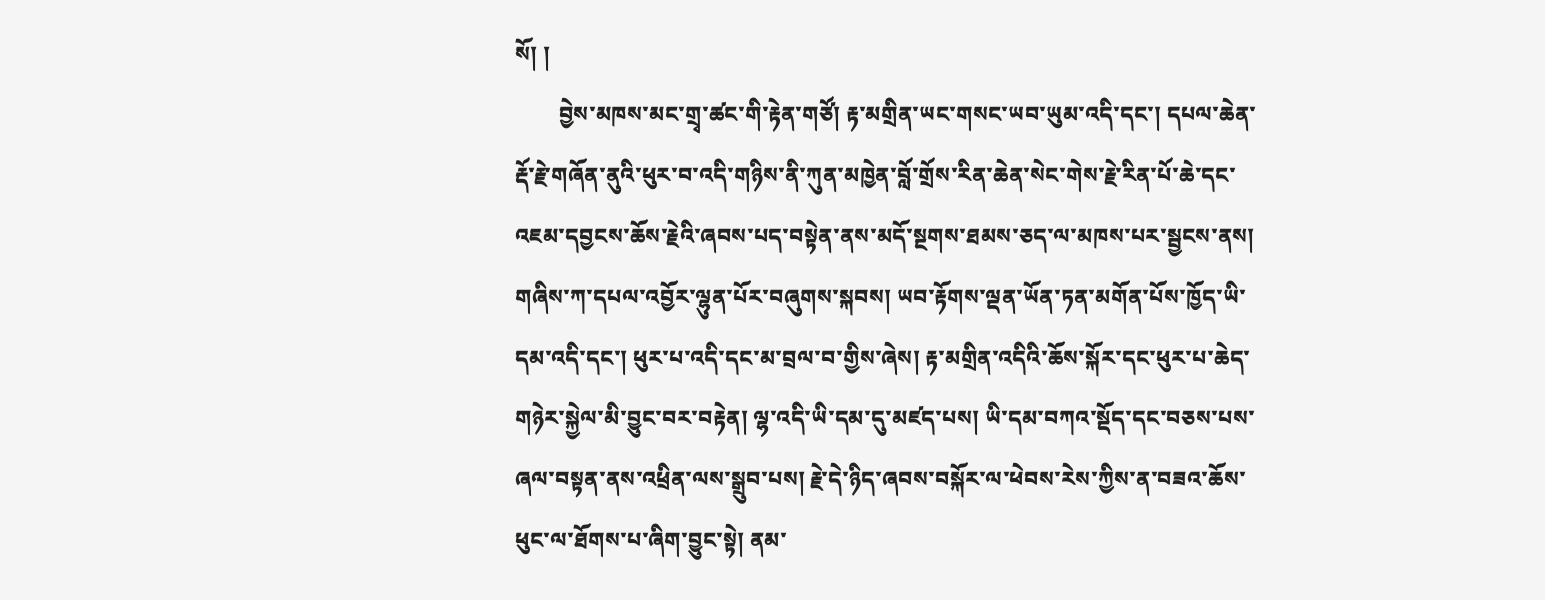སོ། །
        བྱེས་མཁས་མང་གྲྭ་ཚང་གི་རྟེན་གཙོ། རྟ་མགྲིན་ཡང་གསང་ཡབ་ཡུམ་འདི་དང་། དཔལ་ཆེན་རྡོ་རྗེ་གཞོན་ནུའི་ཕུར་བ་འདི་གཉིས་ནི་ཀུན་མཁྱེན་བློ་གྲོས་རིན་ཆེན་སེང་གེས་རྗེ་རིན་པོ་ཆེ་དང་འཇམ་དབྱངས་ཆོས་རྗེའི་ཞབས་པད་བསྟེན་ནས་མདོ་སྔགས་ཐམས་ཅད་ལ་མཁས་པར་སྦྱངས་ནས། གཞིས་ཀ་དཔལ་འབྱོར་ལྷུན་པོར་བཞུགས་སྐབས། ཡབ་རྟོགས་ལྡན་ཡོན་ཏན་མགོན་པོས་ཁྱོད་ཡི་དམ་འདི་དང་། ཕུར་པ་འདི་དང་མ་བྲལ་བ་གྱིས་ཞེས། རྟ་མགྲིན་འདིའི་ཆོས་སྐོར་དང་ཕུར་པ་ཆེད་གཉེར་སྐྱེལ་མི་བྱུང་བར་བརྟེན། ལྷ་འདི་ཡི་དམ་དུ་མཛད་པས། ཡི་དམ་བཀའ་སྡོད་དང་བཅས་པས་ཞལ་བསྟན་ནས་འཕྲིན་ལས་སྒྲུབ་པས། རྗེ་དེ་ཉིད་ཞབས་བསྐོར་ལ་ཕེབས་རེས་ཀྱིས་ན་བཟའ་ཆོས་ཕུང་ལ་ཐོགས་པ་ཞིག་བྱུང་སྟེ། ནམ་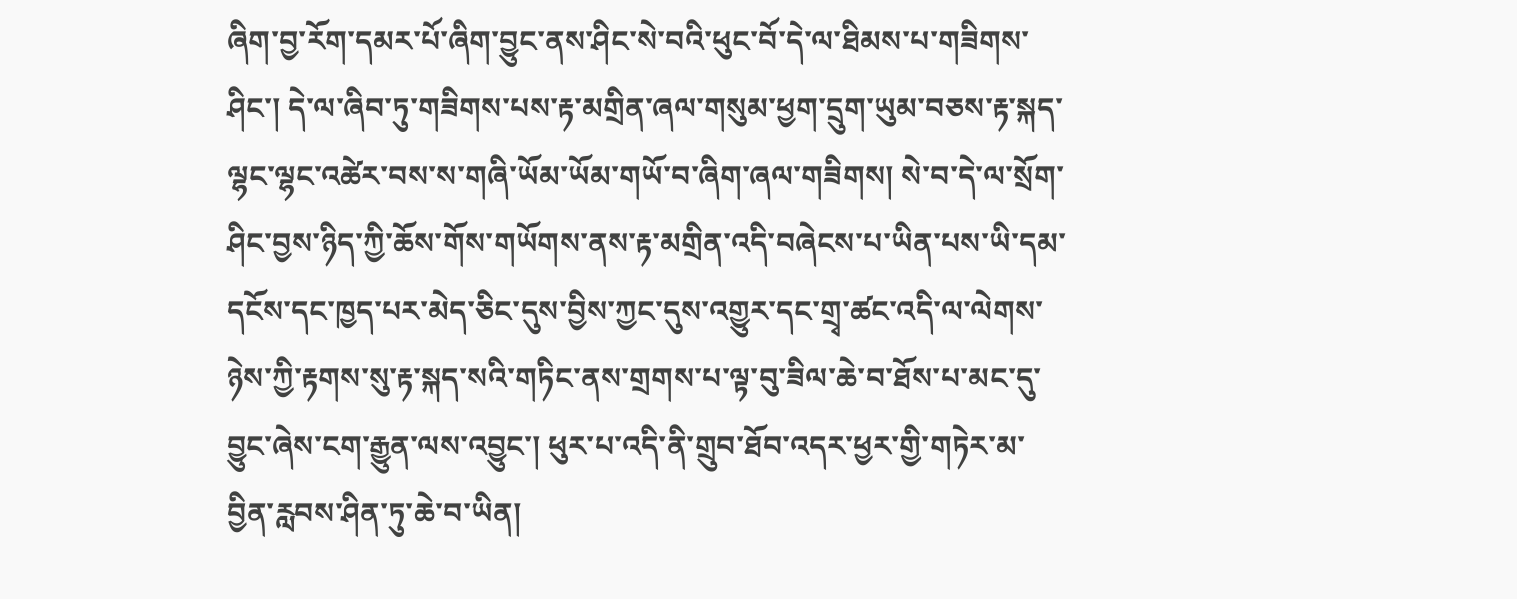ཞིག་བྱ་རོག་དམར་པོ་ཞིག་བྱུང་ནས་ཤིང་སེ་བའི་ཕུང་བོ་དེ་ལ་ཐིམས་པ་གཟིགས་ཤིང་། དེ་ལ་ཞིབ་ཏུ་གཟིགས་པས་རྟ་མགྲིན་ཞལ་གསུམ་ཕྱག་དྲུག་ཡུམ་བཅས་རྟ་སྐད་ལྷང་ལྷང་འཚེར་བས་ས་གཞི་ཡོམ་ཡོམ་གཡོ་བ་ཞིག་ཞལ་གཟིགས། སེ་བ་དེ་ལ་སྲོག་ཤིང་བྱས་ཉིད་ཀྱི་ཆོས་གོས་གཡོགས་ནས་རྟ་མགྲིན་འདི་བཞེངས་པ་ཡིན་པས་ཡི་དམ་དངོས་དང་ཁྱད་པར་མེད་ཅིང་དུས་བྱིས་ཀྱང་དུས་འགྱུར་དང་གྲྭ་ཚང་འདི་ལ་ལེགས་ཉེས་ཀྱི་རྟགས་སུ་རྟ་སྐད་སའི་གཏིང་ནས་གྲགས་པ་ལྟ་བུ་ཟིལ་ཆེ་བ་ཐོས་པ་མང་དུ་བྱུང་ཞེས་ངག་རྒྱུན་ལས་འབྱུང་། ཕུར་པ་འདི་ནི་གྲུབ་ཐོབ་འདར་ཕྱར་གྱི་གཏེར་མ་བྱིན་རླབས་ཤིན་ཏུ་ཆེ་བ་ཡིན།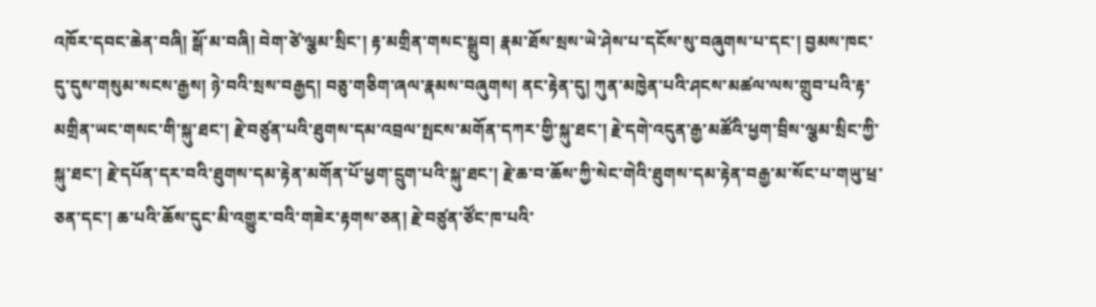འཁོར་དབང་ཆེན་བཞི། སྒོ་མ་བཞི། བེག་ཙེ་ལྕམ་སྲིང་། རྟ་མགྲིན་གསང་སྒྲུབ། རྣམ་ཐོས་སྲས་ཡེ་ཤེས་པ་དངོས་སུ་བཞུགས་པ་དང་། བྱམས་ཁང་དུ་དུས་གསུམ་སངས་རྒྱས། ཉེ་བའི་སྲས་བརྒྱད། བཅུ་གཅིག་ཞལ་རྣམས་བཞུགས། ནང་རྟེན་དུ། ཀུན་མཁྱེན་པའི་ཤངས་མཚལ་ལས་གྲུབ་པའི་རྟ་མགྲིན་ཡང་གསང་གི་སྐུ་ཐང་། རྗེ་བཙུན་པའི་ཐུགས་དམ་འབྲལ་སྤངས་མགོན་དཀར་གྱི་སྐུ་ཐང་། རྗེ་དགེ་འདུན་རྒྱ་མཚོའི་ཕྱག་བྲིས་ལྕམ་སྲིང་ཀྱི་སྐུ་ཐང་། རྗེ་དཔོན་དར་བའི་ཐུགས་དམ་རྟེན་མགོན་པོ་ཕྱག་དྲུག་པའི་སྐུ་ཐང་། རྗེ་ཆ་བ་ཆོས་ཀྱི་སེང་གེའི་ཐུགས་དམ་རྟེན་བརྒྱ་མ་སོང་པ་གཡུ་ཕྲ་ཅན་དང་། ཆ་པའི་ཆོས་དུང་མི་འགྱུར་བའི་གཟེར་རྟགས་ཅན། རྗེ་བཙུན་ཙོང་ཁ་པའི་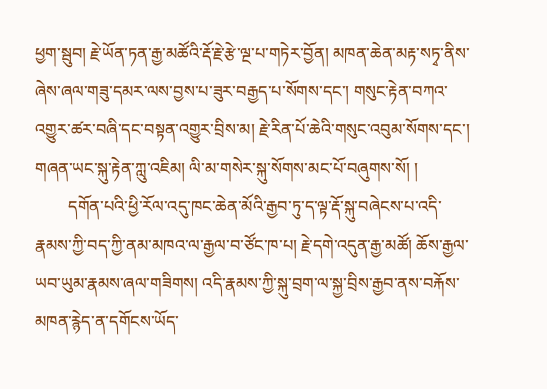ཕྱག་སྦུབ། རྗེ་ཡོན་ཏན་རྒྱ་མཚོའི་རྡོ་རྗེ་རྩེ་ལྔ་པ་གཏེར་བྱོན། མཁན་ཆེན་མརྟ་སཏྭ་ནིས་ཞེས་ཞལ་གཟུ་དམར་ལས་བྱས་པ་ཟུར་བརྒྱད་པ་སོགས་དང་། གསུང་རྟེན་བཀའ་འགྱུར་ཚར་བཞི་དང་བསྟན་འགྱུར་བྲིས་མ། རྗེ་རིན་པོ་ཆེའི་གསུང་འབུམ་སོགས་དང་། གཞན་ཡང་སྐུ་རྟེན་ཀླུ་འཇིམ། ལི་མ་གསེར་སྐུ་སོགས་མང་པོ་བཞུགས་སོ། །
        དགོན་པའི་ཕྱི་རོལ་འདུ་ཁང་ཆེན་མོའི་རྒྱབ་ཏུ་ད་ལྟ་རྡོ་སྐུ་བཞེངས་པ་འདི་རྣམས་ཀྱི་བད་ཀྱི་ནམ་མཁའ་ལ་རྒྱལ་བ་ཙོང་ཁ་པ། རྗེ་དགེ་འདུན་རྒྱ་མཚོ། ཆོས་རྒྱལ་ཡབ་ཡུམ་རྣམས་ཞལ་གཟིགས། འདི་རྣམས་ཀྱི་སྐུ་བྲག་ལ་སྐྱ་བྲིས་རྒྱབ་ནས་བརྐོས་མཁན་རྙེད་ན་དགོངས་ཡོད་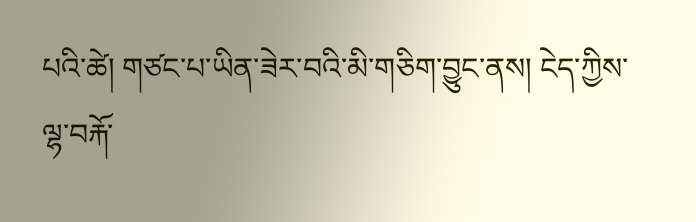པའི་ཚེ། གཙང་པ་ཡིན་ཟེར་བའི་མི་གཅིག་བྱུང་ནས། ངེད་ཀྱིས་ལྷ་བརྐོ་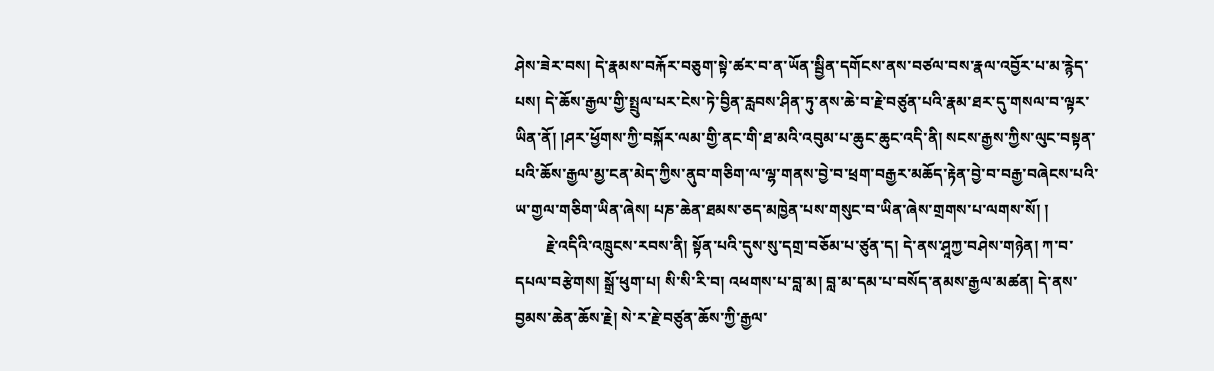ཤེས་ཟེར་བས། དེ་རྣམས་བརྐོར་བཅུག་སྟེ་ཚར་བ་ན་ཡོན་སྦྱིན་དགོངས་ནས་བཙལ་བས་རྣལ་འབྱོར་པ་མ་རྙེད་པས། དེ་ཆོས་རྒྱལ་གྱི་སྤྲུལ་པར་ངེས་ཏེ་བྱིན་རླབས་ཤིན་ཏུ་ནས་ཆེ་བ་རྗེ་བཙུན་པའི་རྣམ་ཐར་དུ་གསལ་བ་ལྟར་ཡིན་ནོ། །ཤར་ཕྱོགས་ཀྱི་བསྐོར་ལམ་གྱི་ནང་གི་ཐ་མའི་འབུམ་པ་ཆུང་ཆུང་འདི་ནི། སངས་རྒྱས་ཀྱིས་ལུང་བསྟན་པའི་ཆོས་རྒྱལ་མྱ་ངན་མེད་ཀྱིས་ནུབ་གཅིག་ལ་ལྷ་གནས་བྱེ་བ་ཕྲག་བརྒྱར་མཆོད་རྟེན་བྱེ་བ་བརྒྱ་བཞེངས་པའི་ཡ་གྱལ་གཅིག་ཡིན་ཞེས། པཎ་ཆེན་ཐམས་ཅད་མཁྱེན་པས་གསུང་བ་ཡིན་ཞེས་གྲགས་པ་ལགས་སོ། །
        རྗེ་འདིའི་འཁྲུངས་རབས་ནི། སྟོན་པའི་དུས་སུ་དགྲ་བཅོམ་པ་ཙུན་ད། དེ་ནས་ཤཱཀྱ་བཤེས་གཉེན། ཀ་བ་དཔལ་བརྩེགས། སྒྲོ་ཕུག་པ། སི་སི་རི་བ། འཕགས་པ་བླ་མ། བླ་མ་དམ་པ་བསོད་ནམས་རྒྱལ་མཚན། དེ་ནས་བྱམས་ཆེན་ཆོས་རྗེ། སེ་ར་རྗེ་བཙུན་ཆོས་ཀྱི་རྒྱལ་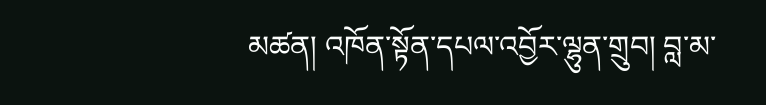མཚན། འཁོན་སྟོན་དཔལ་འབྱོར་ལྷུན་གྲུབ། བླ་མ་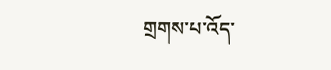གྲགས་པ་འོད་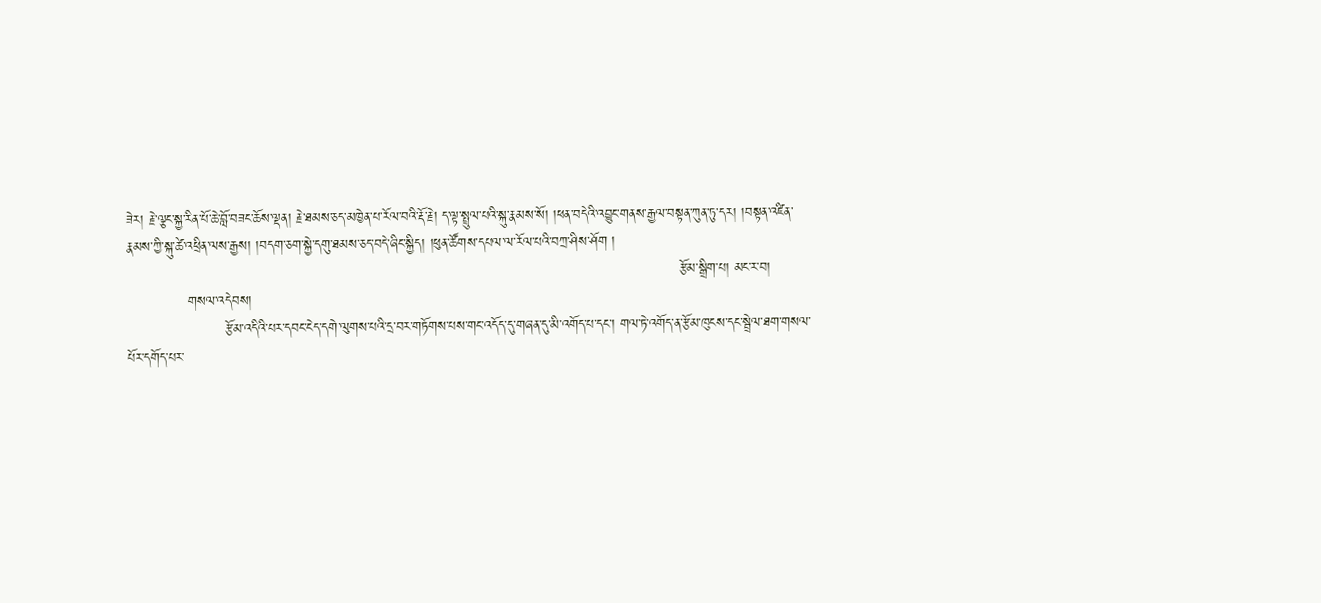ཟེར། རྗེ་ལྕང་སྐྱ་རིན་པོ་ཆེ་བློ་བཟང་ཆོས་ལྡན། རྗེ་ཐམས་ཅད་མཁྱེན་པ་རོལ་བའི་རྡོ་རྗེ། ད་ལྟ་སྤྲུལ་པའི་སྐུ་རྣམས་སོ། །ཕན་བདེའི་འབྱུང་གནས་རྒྱལ་བསྟན་ཀུན་ཏུ་དར། །བསྟན་འཛིན་རྣམས་ཀྱི་སྐུ་ཚེ་འཕྲིན་ལས་རྒྱས། །བདག་ཅག་སྐྱེ་དགུ་ཐམས་ཅད་བདེ་ཞིང་སྐྱིད། །ཕུན་ཚོགས་དཔལ་ལ་རོལ་པའི་བཀྲ་ཤིས་ཤོག །
                                                                                                                      རྩོམ་སྒྲིག་པ། མང་ར་བ།
             གསལ་འདེབས།
                     རྩོམ་འདིའི་པར་དབང་ངེད་དགེ་ལུགས་པའི་དྲ་བར་གཏོགས་པས་གང་འདོད་དུ་གཞན་དུ་མི་འགོད་པ་དང་། གལ་ཏེ་འགོད་ན་རྩོམ་ཁུངས་དང་སྦྲེལ་ཐག་གསལ་པོར་དགོད་པར་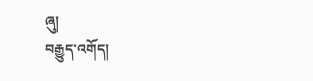ཞུ།
བརྒྱུད་འགོད།